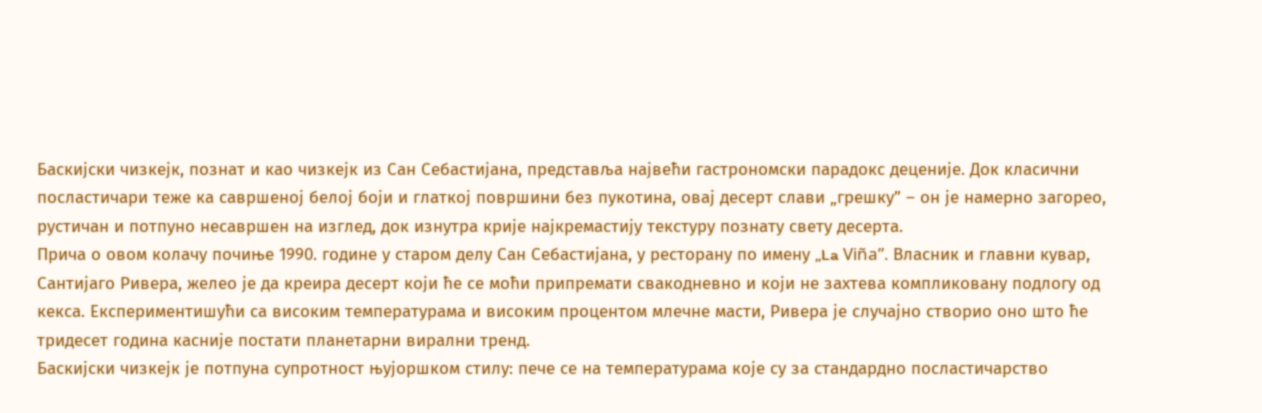Баскијски чизкејк, познат и као чизкејк из Сан Себастијана, представља највећи гастрономски парадокс деценије. Док класични посластичари теже ка савршеној белој боји и глаткој површини без пукотина, овај десерт слави „грешку” – он је намерно загорео, рустичан и потпуно несавршен на изглед, док изнутра крије најкремастију текстуру познату свету десерта.
Прича о овом колачу почиње 1990. године у старом делу Сан Себастијана, у ресторану по имену „La Viña”. Власник и главни кувар, Сантијаго Ривера, желео је да креира десерт који ће се моћи припремати свакодневно и који не захтева компликовану подлогу од кекса. Експериментишући са високим температурама и високим процентом млечне масти, Ривера је случајно створио оно што ће тридесет година касније постати планетарни вирални тренд.
Баскијски чизкејк је потпуна супротност њујоршком стилу: пече се на температурама које су за стандардно посластичарство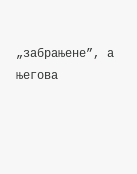„забрањене”, а његова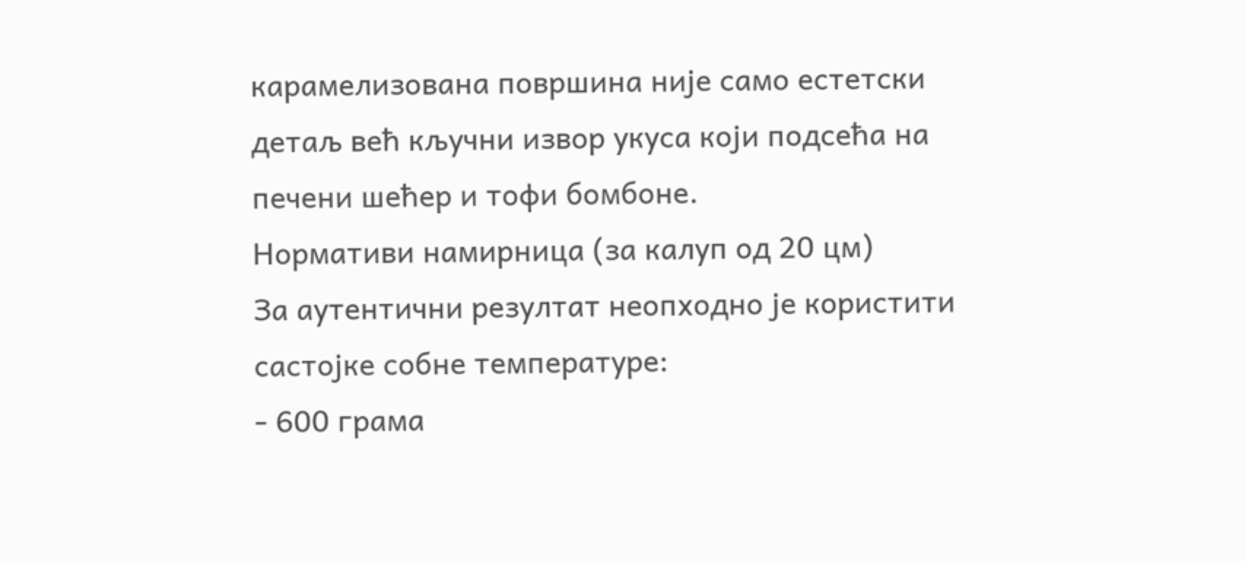карамелизована површина није само естетски детаљ већ кључни извор укуса који подсећа на печени шећер и тофи бомбоне.
Нормативи намирница (за калуп од 20 цм)
За аутентични резултат неопходно је користити састојке собне температуре:
- 600 грама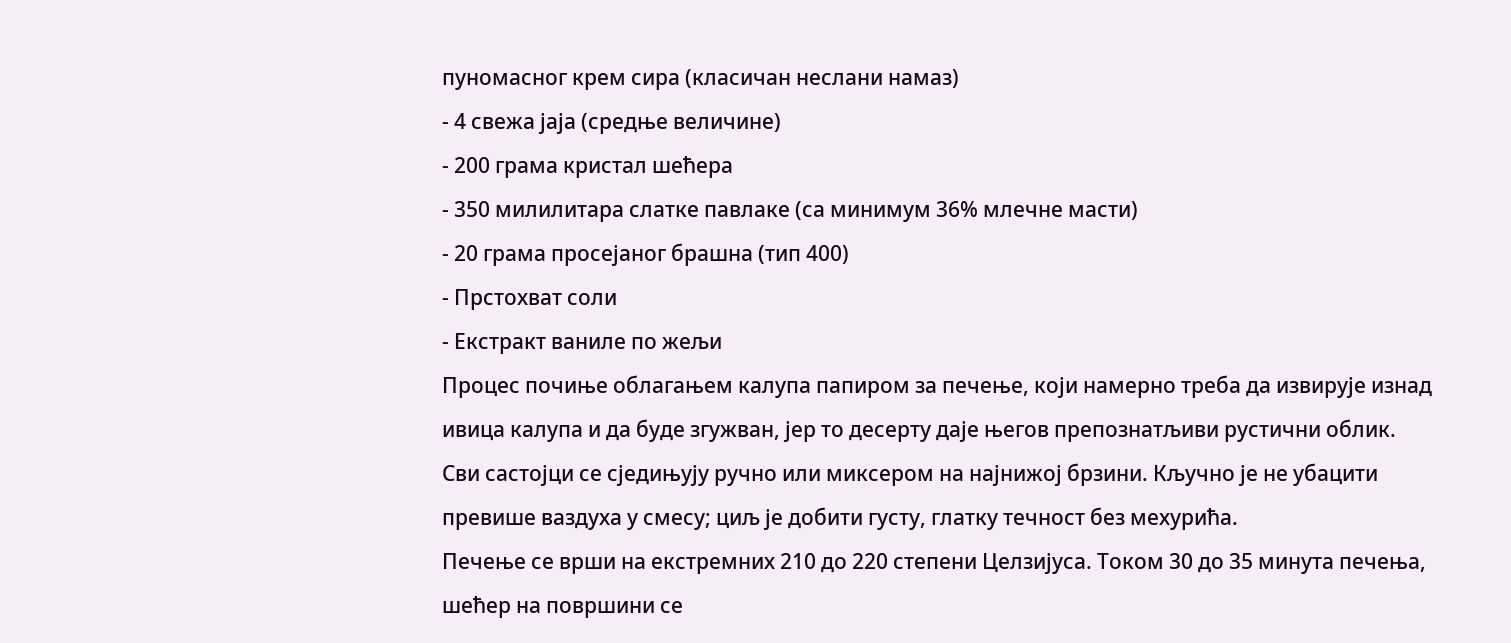пуномасног крем сира (класичан неслани намаз)
- 4 свежа јаја (средње величине)
- 200 грама кристал шећера
- 350 милилитара слатке павлаке (са минимум 36% млечне масти)
- 20 грама просејаног брашна (тип 400)
- Прстохват соли
- Екстракт ваниле по жељи
Процес почиње облагањем калупа папиром за печење, који намерно треба да извирује изнад ивица калупа и да буде згужван, јер то десерту даје његов препознатљиви рустични облик. Сви састојци се сједињују ручно или миксером на најнижој брзини. Кључно је не убацити превише ваздуха у смесу; циљ је добити густу, глатку течност без мехурића.
Печење се врши на екстремних 210 до 220 степени Целзијуса. Током 30 до 35 минута печења, шећер на површини се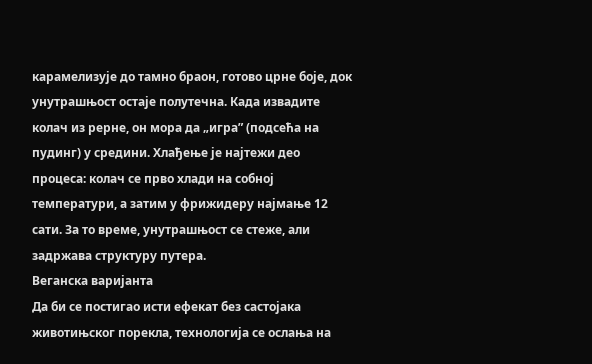карамелизује до тамно браон, готово црне боје, док унутрашњост остаје полутечна. Када извадите колач из рерне, он мора да „игра” (подсећа на пудинг) у средини. Хлађење је најтежи део процеса: колач се прво хлади на собној температури, а затим у фрижидеру најмање 12 сати. За то време, унутрашњост се стеже, али задржава структуру путера.
Веганска варијанта
Да би се постигао исти ефекат без састојака животињског порекла, технологија се ослања на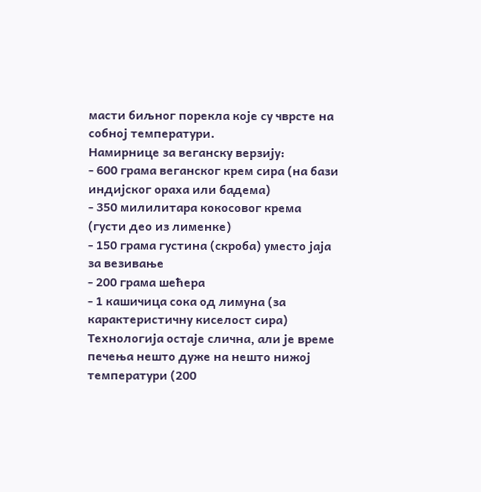масти биљног порекла које су чврсте на собној температури.
Намирнице за веганску верзију:
- 600 грама веганског крем сира (на бази индијског ораха или бадема)
- 350 милилитара кокосовог крема (густи део из лименке)
- 150 грама густина (скроба) уместо јаја за везивање
- 200 грама шећера
- 1 кашичица сока од лимуна (за карактеристичну киселост сира)
Технологија остаје слична, али је време печења нешто дуже на нешто нижој температури (200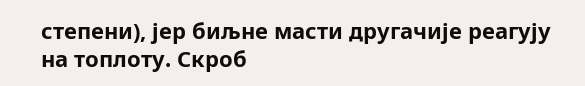степени), јер биљне масти другачије реагују на топлоту. Скроб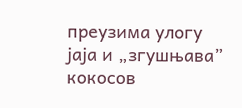преузима улогу јаја и „згушњава” кокосов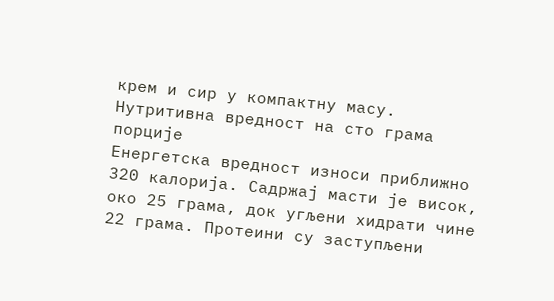крем и сир у компактну масу.
Нутритивна вредност на сто грама порције
Енергетска вредност износи приближно 320 калорија. Садржај масти је висок, око 25 грама, док угљени хидрати чине 22 грама. Протеини су заступљени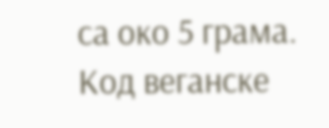са око 5 грама. Код веганске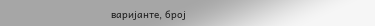варијанте, број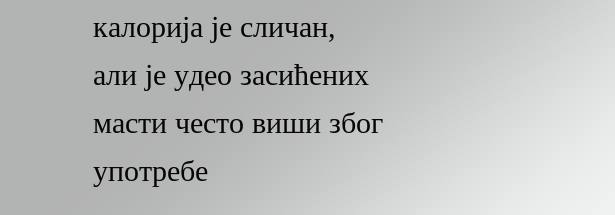калорија је сличан, али је удео засићених масти често виши због употребе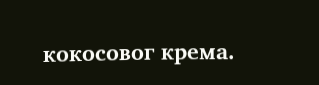кокосовог крема.